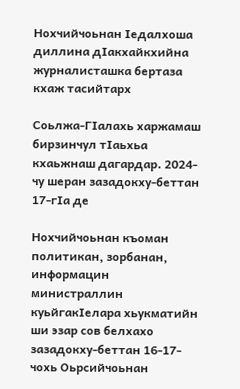Нохчийчоьнан Iедалхоша диллина дIакхайкхийна журналисташка бертаза кхаж тасийтарх

Соьлжа-ГIалахь харжамаш бирзинчул тIаьхьа кхаьжнаш дагардар. 2024-чу шеран зазадокху-беттан 17-гIа де

Нохчийчоьнан къоман политикан, зорбанан, информацин министраллин куьйгакIелара хьукматийн ши эзар сов белхахо зазадокху-беттан 16-17-чохь Оьрсийчоьнан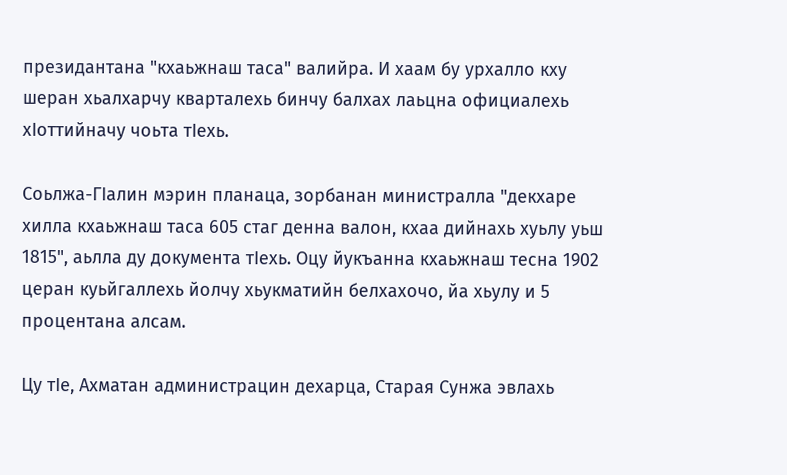президантана "кхаьжнаш таса" валийра. И хаам бу урхалло кху шеран хьалхарчу кварталехь бинчу балхах лаьцна официалехь хIоттийначу чоьта тIехь.

Соьлжа-ГIалин мэрин планаца, зорбанан министралла "декхаре хилла кхаьжнаш таса 605 стаг денна валон, кхаа дийнахь хуьлу уьш 1815", аьлла ду документа тIехь. Оцу йукъанна кхаьжнаш тесна 1902 церан куьйгаллехь йолчу хьукматийн белхахочо, йа хьулу и 5 процентана алсам.

Цу тIе, Ахматан администрацин дехарца, Старая Сунжа эвлахь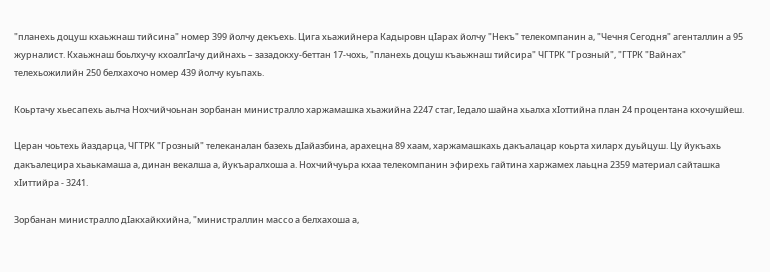"планехь доцуш кхаьжнаш тийсина" номер 399 йолчу декъехь. Цига хьажийнера Кадыровн цIарах йолчу "Некъ" телекомпанин а, "Чечня Сегодня" агенталлин а 95 журналист. Кхаьжнаш боьлхучу кхоалгIачу дийнахь – зазадокху-беттан 17-чохь, "планехь доцуш къаьжнаш тийсира" ЧГТРК "Грозный", "ГТРК "Вайнах" телехьожилийн 250 белхахочо номер 439 йолчу куьпахь.

Коьртачу хьесапехь аьлча Нохчийчоьнан зорбанан министралло харжамашка хьажийна 2247 стаг, Iедало шайна хьалха хIоттийна план 24 процентана кхочушйеш.

Церан чоьтехь йаздарца, ЧГТРК "Грозный" телеканалан базехь дIайазбина, арахецна 89 хаам, харжамашкахь дакъалацар коьрта хиларх дуьйцуш. Цу йукъахь дакъалецира хьаькамаша а, динан векалша а, йукъаралхоша а. Нохчийчуьра кхаа телекомпанин эфирехь гайтина харжамех лаьцна 2359 материал сайташка хIиттийра - 3241.

Зорбанан министралло дIакхайкхийна, "министраллин массо а белхахоша а,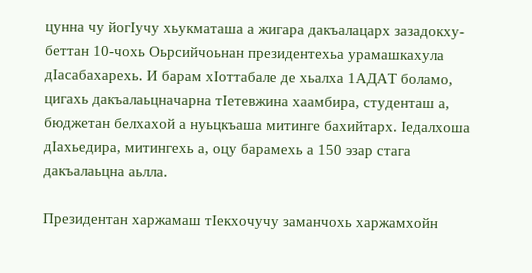цунна чу йогIучу хьукматаша а жигара дакъалацарх зазадокху-беттан 10-чохь Оьрсийчоьнан президентехьа урамашкахула дIасабахарехь. И барам хIоттабале де хьалха 1АДАТ боламо, цигахь дакъалаьцначарна тIетевжина хаамбира, студенташ а, бюджетан белхахой а нуьцкъаша митинге бахийтарх. Iедалхоша дIахьедира, митингехь а, оцу барамехь а 150 эзар стага дакъалаьцна аьлла.

Президентан харжамаш тIекхочучу заманчохь харжамхойн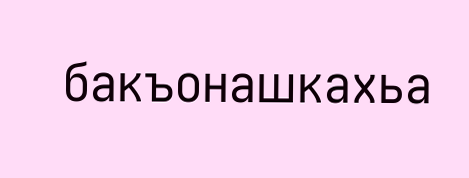бакъонашкахьа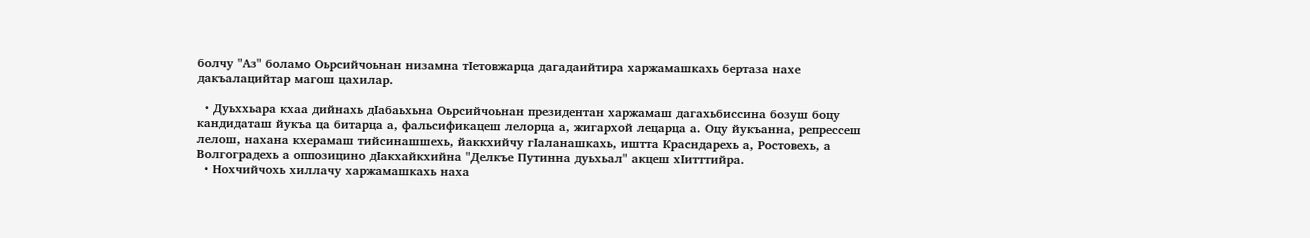болчу "Аз" боламо Оьрсийчоьнан низамна тIетовжарца дагадаийтира харжамашкахь бертаза нахе дакъалацийтар магош цахилар.

  • Дуьххьара кхаа дийнахь дIабаьхьна Оьрсийчоьнан президентан харжамаш дагахьбиссина бозуш боцу кандидаташ йукъа ца битарца а, фальсификацеш лелорца а, жигархой лецарца а. Оцу йукъанна, репрессеш лелош, нахана кхерамаш тийсинашшехь, йаккхийчу гIаланашкахь, иштта Красндарехь а, Ростовехь, а Волгоградехь а оппозицино дIакхайкхийна "Делкъе Путинна дуьхьал" акцеш хIитттийра.
  • Нохчийчохь хиллачу харжамашкахь наха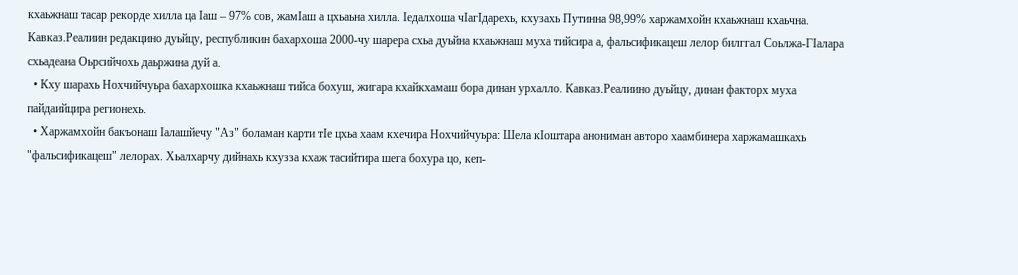кхаьжнаш тасар рекорде хилла ца Iаш – 97% сов, жамIаш а цхьаьна хилла. Iедалхоша чIагIдарехь, кхузахь Путинна 98,99% харжамхойн кхаьжнаш кхаьчна. Кавказ.Реалиин редакцино дуьйцу, республикин бахархоша 2000-чу шарера схьа дуьйна кхаьжнаш муха тийсира а, фальсификацеш лелор билггал Соьлжа-ГIалара схьадеана Оьрсийчохь даьржина дуй а.
  • Кху шарахь Нохчийчуьра бахархошка кхаьжнаш тийса бохуш, жигара кхайкхамаш бора динан урхалло. Кавказ.Реалиино дуьйцу, динан факторх муха пайдаийцира регионехь.
  • Харжамхойн бакъонаш Iалашйечу "Аз" боламан карти тIе цхьа хаам кхечира Нохчийчуьра: Шела кIоштара анониман авторо хаамбинера харжамашкахь "фальсификацеш" лелорах. Хьалхарчу дийнахь кхузза кхаж тасийтира шега бохура цо, кеп-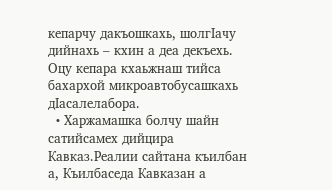кепарчу дакъошкахь, шолгIачу дийнахь – кхин а деа декъехь. Оцу кепара кхаьжнаш тийса бахархой микроавтобусашкахь дIасалелабора.
  • Харжамашка болчу шайн сатийсамех дийцира Кавказ.Реалии сайтана къилбан а, Къилбаседа Кавказан а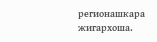регионашкара жигархоша.